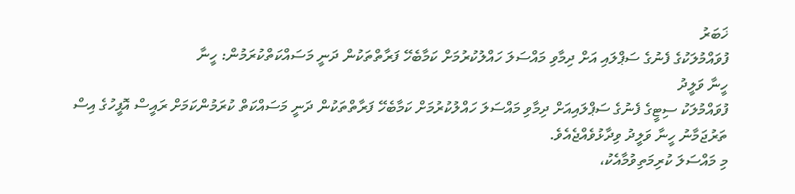ޚަބަރު
ފުވައްމުލަކުގެ ފެނުގެ ސަޕްލައި އަށް ދިމާވި މައްސަލަ ހައްލުކުރުމަށް ކަމާބެހޭ ފަރާތްތަކުން ދަނީ މަސައްކަތްކުރަމުން: ހީނާ
ހީނާ ވަލީދު
ފުވައްމުލަކު ސިޓީގެ ފެނުގެ ސަޕްލައިއަށް ދިމާވި މައްސަލަ ހައްލުކުރުމަށް ކަމާބެހޭ ފަރާތްތަކުން ދަނީ މަސައްކަތް ކުރަމުންކަމަށް ރައީސް އޮފީހުގެ އިސް ތަރުޖަމާނު ހީނާ ވަލީދު ވިދާޅުވެއްޖެއެވެ.
މި މައްސަލަ ކުރިމަތިވުމާއެކު،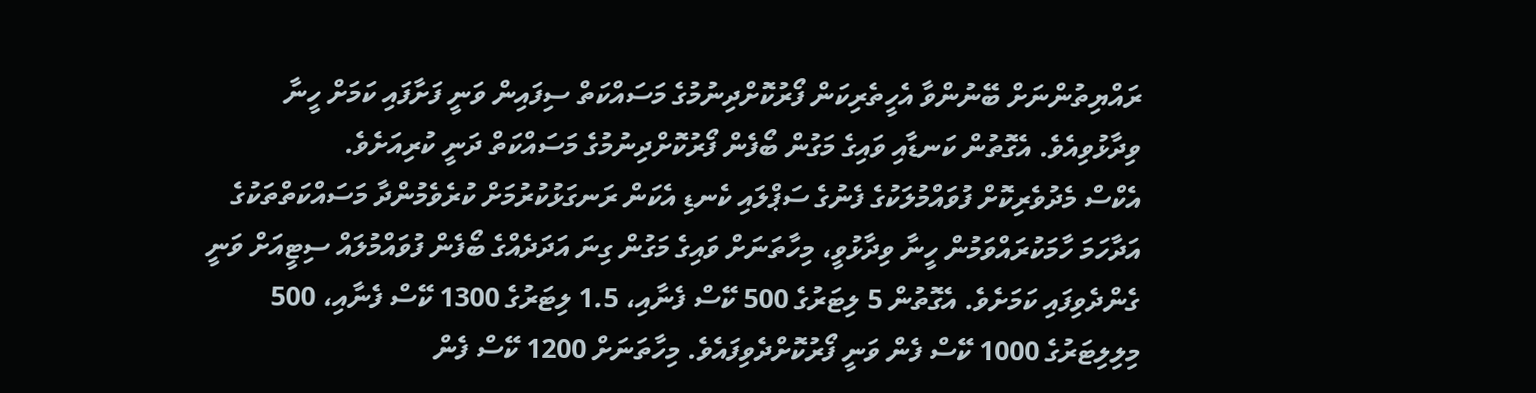ރައްޔިތުންނަށް ބޭނުންވާ އެހީތެރިކަން ފޯރުކޮށްދިނުމުގެ މަސައްކަތް ސިފައިން ވަނީ ފަށާފައި ކަމަށް ހީނާ ވިދާޅުވިއެވެ. އެގޮތުން ކަނޑާއި ވައިގެ މަގުން ބޯފެން ފޯރުކޮށްދިނުމުގެ މަސައްކަތް ދަނީ ކުރިއަށެވެ.
އެކްސް މެދުވެރިކޮށް ފުވައްމުލަކުގެ ފެނުގެ ސަޕްލައި ކެނޑި އެކަން ރަނގަޅުކުރުމަށް ކުރެވެމުންދާ މަސައްކަތްތަކުގެ އަދާހަމަ ހާމަކުރައްވަމުން ހީނާ ވިދާޅުވީ، މިހާތަނަށް ވައިގެ މަގުން ގިނަ އަދަދެއްގެ ބޯފެން ފުވައްމުލައް ސިޓީއަށް ވަނީ ގެންދެވިފައި ކަމަށެވެ. އެގޮތުން 5 ލިޓަރުގެ 500 ކޭސް ފެނާއި، 1.5 ލިޓަރުގެ 1300 ކޭސް ފެނާއި، 500 މިލިލިޓަރުގެ 1000 ކޭސް ފެން ވަނީ ފޯރުކޮށްދެވިފައެވެ. މިހާތަނަށް 1200 ކޭސް ފެން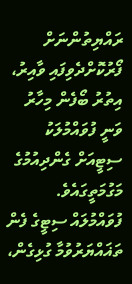ރައްޔިތުންނަށް ފޯރުކޮށްދެވިފައި ވާއިރު، އިތުރު ބޯފެން މިހާރު ވަނީ ފުވައްމުލަކު ސިޓީއަށް ގެންދިއުމުގެ މަގުމަތީގައެވެ.
ފުވައްމުލައް ސިޓީގެ ފެން ތަޣައްޔަރުވުމާ ގުޅިގެން،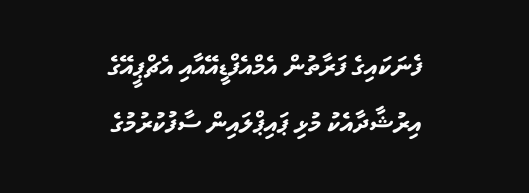ފެނަކައިގެ ފަރާތުން އެމްއެފްޑީއޭއާއި އެޗްޕީއޭގެ އިރުޝާދާއެކު މުޅި ޕައިޕްލައިން ސާފުކުރުމުގެ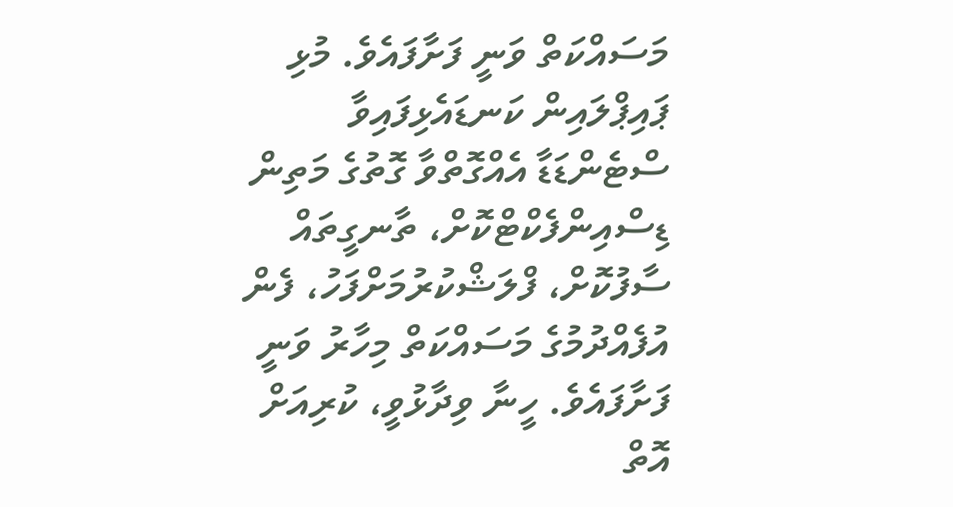މަސައްކަތް ވަނީ ފަށާފައެވެ. މުޅި ޕައިޕްލައިން ކަނޑައެޅިފައިވާ ސްޓެންޑަޑާ އެއްގޮތްވާ ގޮތުގެ މަތިން ޑިސްއިންފެކްޓްކޮށް، ތާނގީތައް ސާފުކޮށް، ފްލަޝްކުރުމަށްފަހު، ފެން އުފެއްދުމުގެ މަސައްކަތް މިހާރު ވަނީ ފަށާފައެވެ. ހީނާ ވިދާޅުވީ، ކުރިއަށް އޮތް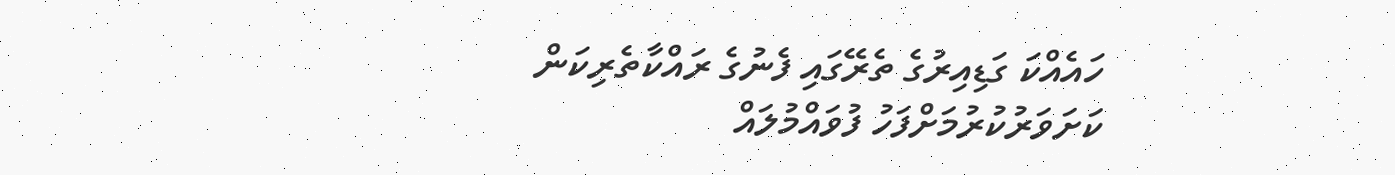ހައެއްކަ ގަޑިއިރުގެ ތެރޭގައި ފެނުގެ ރައްކާތެރިކަން ކަށަވަރުކުރުމަށްފަހު ފުވައްމުލައް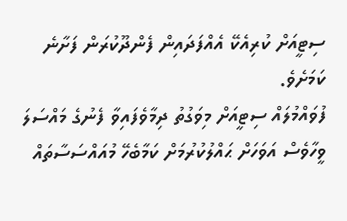ސިޓީއަށް ކުރިއެކޭ އެއްފަދައިން ފެންދޫކުރަން ފަށާނެ ކަމަށެވެ.
ފުވައްމުލައް ސިޓީއަށް މިވަގުތު ދިމާވެފައިވާ ފެނުގެ މައްސަލަ ވީހާވެސް އަވަހަށް ޙައްލުކުރުމަށް ކަމާބެހޭ މުއައްސަސާތައް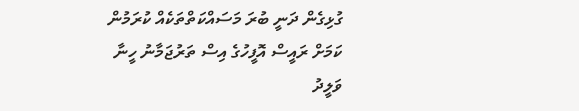ގުޅިގެން ދަނީ ބުރަ މަސައްކަތްތަކެއް ކުރަމުން ކަމަށް ރައީސް އޮފީހުގެ އިސް ތަރުޖަމާނު ހީނާ ވަލީދު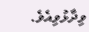ވިދާޅުވިއެވެ.